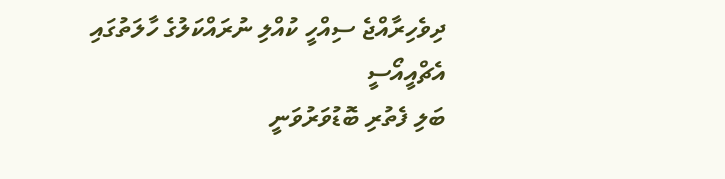ދިވެހިރާއްޖެ ސިއްހީ ކުއްލި ނުރައްކަލުގެ ހާލަތުގައި
އެޗްއީއޯސީ
ބަލި ފެތުރި ބޮޑުވަރުވަނީ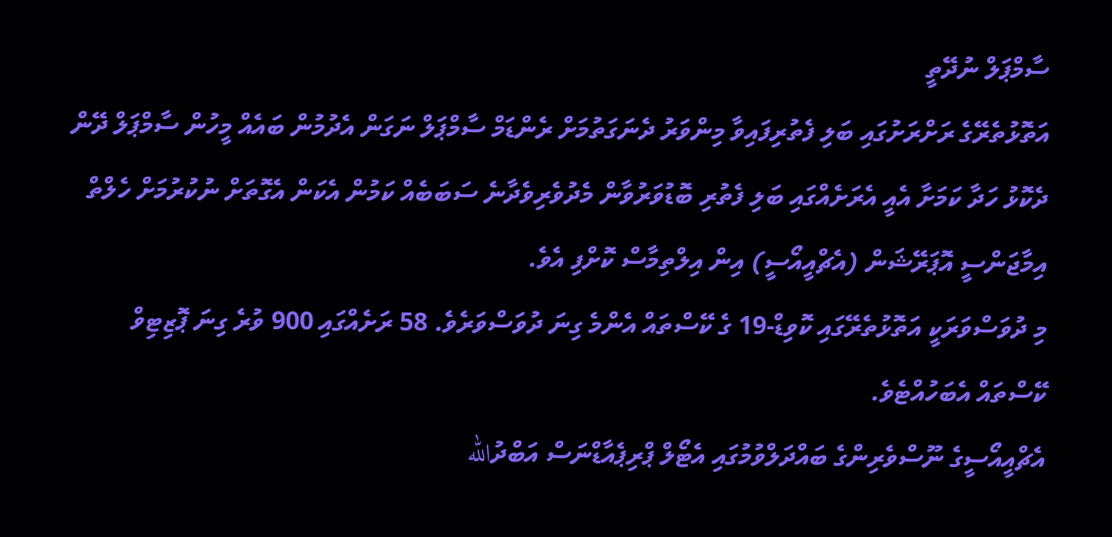ސާމްޕަލް ނުދޭތީ
އަތޮޅުތެރޭގެ ރަށްރަށުގައި ބަލި ފެތުރިފައިވާ މިންވަރު ދެނަގަތުމަށް ރެންޑަމް ސާމްޕަލް ނަގަން އެދުމުން ބައެއް މީހުން ސާމްޕަލް ދޭން ދެކޮޅު ހަދާ ކަމަށާ އެއީ އެރަށެއްގައި ބަލި ފެތުރި ބޮޑުވަރުވާން މެދުވެރިވެދާނެ ސަބަބެއް ކަމުން އެކަން އެގޮތަށް ނުކުރުމަށް ހެލްތް އިމާޖަންސީ އޮޕަރޭޝަން (އެޗްއީއޯސީ) އިން އިލްތިމާސް ކޮށްފި އެވެ.
މި ދުވަސްވަރަކީ އަތޮޅުތެރޭގައި ކޮވިޑް-19 ގެ ކޭސްތައް އެންމެ ގިނަ ދުވަސްވަރެވެ. 58 ރަށެއްގައި 900 ވުރެ ގިނަ ޕޮޒިޓިވް ކޭސްތައް އެބަހުއްޓެވެ.
އެޗްއީއޯސީގެ ނޫސްވެރިންގެ ބައްދަލްވުމުގައި އެޓޯލް ޕްރިޕެއާޑްނަސް އަބްދުالله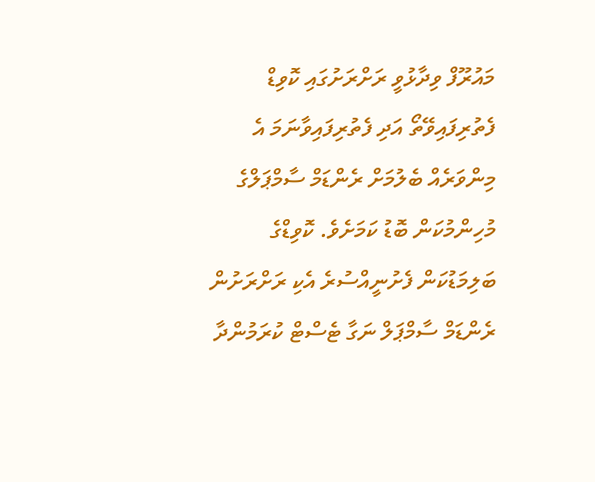މައުރޫފް ވިދާޅުވީ ރަށްރަށުގައި ކޮވިޑް ފެތުރިފައިވޭތޯ އަދި ފެތުރިފައިވާނަމަ އެ މިންވަރެއް ބެލުމަށް ރެންޑަމް ސާމްޕަލްގެ މުހިންމުކަން ބޮޑު ކަމަށެވެ. ކޮވިޑްގެ ބަލިމަޑުކަން ފެށުނީއްސުރެ އެކި ރަށްރަށުން ރެންޑަމް ސާމްޕަލް ނަގާ ޓެސްޓް ކުރަމުންދާ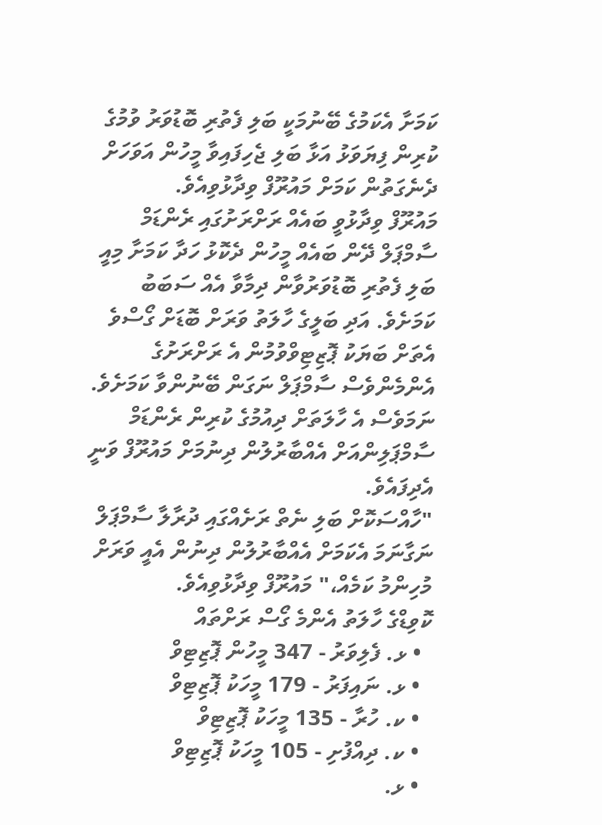ކަމަށާ އެކަމުގެ ބޭނުމަކީ ބަލި ފެތުރި ބޮޑުވަރު ވުމުގެ ކުރިން ފިޔަވަޅު އަޅާ ބަލި ޖެހިފައިވާ މީހުން އަވަހަށް ދެނެގަތުން ކަމަށް މައުރޫފް ވިދާޅުވިއެވެ.
މައުރޫފް ވިދާޅުވީ ބައެއް ރަށްރަށުގައި ރެންޑަމް ސާމްޕަލް ދޭން ބައެއް މީހުން ދެކޮޅު ހަދާ ކަމަށާ މިއީ ބަލި ފެތުރި ބޮޑުވަރުވާން ދިމާވާ އެއް ސަބަބު ކަމަށެވެ. އަދި ބަލީގެ ހާލަތު ވަރަށް ބޮޑަށް ގޯސްވެ އެތަށް ބަޔަކު ޕޮޒިޓިވްވުމުން އެ ރަށްރަށުގެ އެންމެންވެސް ސާމްޕަލް ނަގަން ބޭނުންވާ ކަމަށެވެ. ނަމަވެސް އެ ހާލަތަށް ދިއުމުގެ ކުރިން ރެންޑަމް ސާމްޕަލިންއަށް އެއްބާރުލުން ދިނުމަށް މައުރޫފް ވަނީ އެދިފައެވެ.
"ހާއްސަކޮށް ބަލި ނެތް ރަށެއްގައި ދުރާލާ ސާމްޕަލް ނަގާނަމަ އެކަމަށް އެއްބާރުލުން ދިނުން އެއީ ވަރަށް މުހިންމު ކަމެއް،" މައުރޫފް ވިދާޅުވިއެވެ.
ކޮވިޑްގެ ހާލަތު އެންމެ ގޯސް ރަށްތައް
  • ޅ. ފެލިވަރު - 347 މީހުން ޕޮޒިޓިވް
  • ޅ. ނައިފަރު - 179 މީހަކު ޕޮޒިޓިވް
  • ކ. ހުރާ - 135 މީހަކު ޕޮޒިޓިވް
  • ކ. ދިއްފުށި - 105 މީހަކު ޕޮޒިޓިވް
  • ޅ.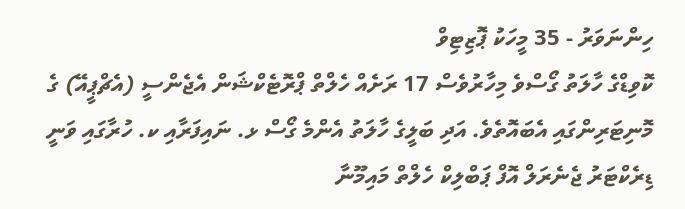ހިންނަވަރު - 35 މީހަކު ޕޮޒިޓިވް
ކޮވިޑްގެ ހާލަތު ގޯސްވެ މިހާރުވެސް 17 ރަށެއް ހެލްތް ޕްރޮޓެކްޝަން އެޖެންސީ (އެޗްޕީއޭ) ގެ މޮނިޓަރިންގައި އެބައޮތެވެ. އަދި ބަލީގެ ހާލަތު އެންމެ ގޯސް ޅ. ނައިފަރާއި ކ. ހުރާގައި ވަނީ ޑިރެކްޓަރު ޖެނެރަލް އޮފް ޕަބްލިކް ހެލްތް މައިމޫނާ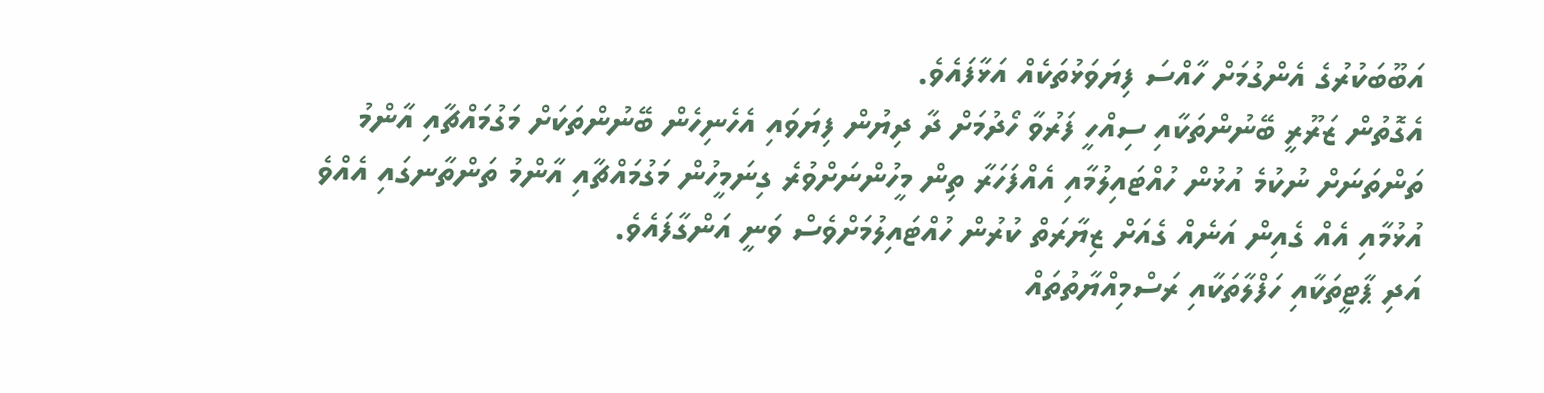އަބޫބަކުރުގެ އެންގުމަށް ހާއްސަ ފިޔަވަޅުތަކެއް އަޅާފައެވެ.
އެގޮތުން ޒަރޫރީ ބޭނުންތަކާއި ސިއްހީ ފަރުވާ ހޯދުމަށް ދާ ދިޔުން ފިޔަވައި އެހެނިހެން ބޭނުންތަކަށް މަގުމައްޗާއި އާންމު ތަންތަނަށް ނުކުމެ އުޅުން ހުއްޓައިލުމާއި އެއްފަހަރާ ތިން މީހުންނަށްވުރެ ގިނަމީހުން މަގުމައްޗާއި އާންމު ތަންތާނގައި އެއްވެ އުޅުމާއި އެއް ގެއިން އަނެއް ގެއަށް ޒިޔާރަތް ކުރުން ހުއްޓައިލުމަށްވެސް ވަނީ އަންގާފައެވެ.
އަދި ޕާޓީތަކާއި ހަފްލާތަކާއި ރަސްމިއްޔާތުތައް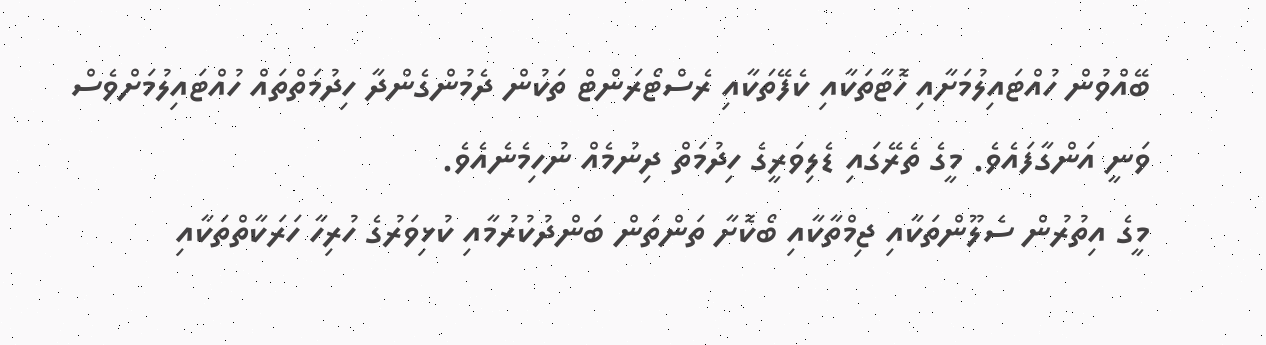ބޭއްވުން ހުއްޓައިލުމަށާއި ހޮޓާތަކާއި ކެފޭތަކާއި ރެސްޓޯރަންޓް ތަކުން ދެމުންގެންދާ ހިދުމަތްތައް ހުއްޓައިލުމަށްވެސް ވަނީ އަންގާފައެވެ. މީގެ ތެރޭގައި ޑެލިވަރީގެ ހިދުމަތް ދިނުމެއް ނުހިމެނެއެވެ.
މީގެ އިތުރުން ސެލޫންތަކާއި ޖިމްތާކާއި ބޯކޮށާ ތަންތަން ބަންދުކުރުމާއި ކުޅިވަރުގެ ހުރިހާ ހަރަކާތްތަކާއި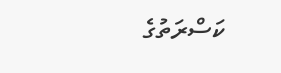ކަސްރަތުގެ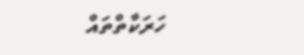ހަރަކާތްތައް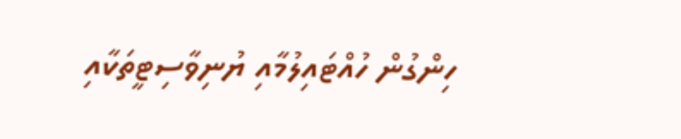ހިންގުން ހުއްޓައިލުމާއި ޔުނިވާސިޓީތަކާއި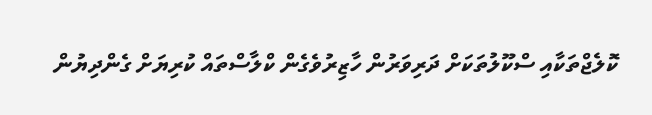ކޮލެޖްތަކާއި ސްކޫލުތަކަށް ދަރިވަރުން ހާޒިރުވެގެން ކްލާސްތައް ކުރިޔަށް ގެންދިޔުން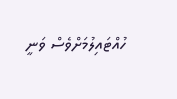ހުއްޓައިލުމަށްވެސް ވަނީ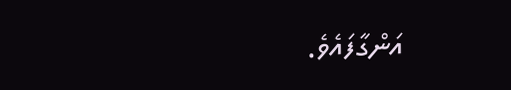އަންގާފައެވެ.